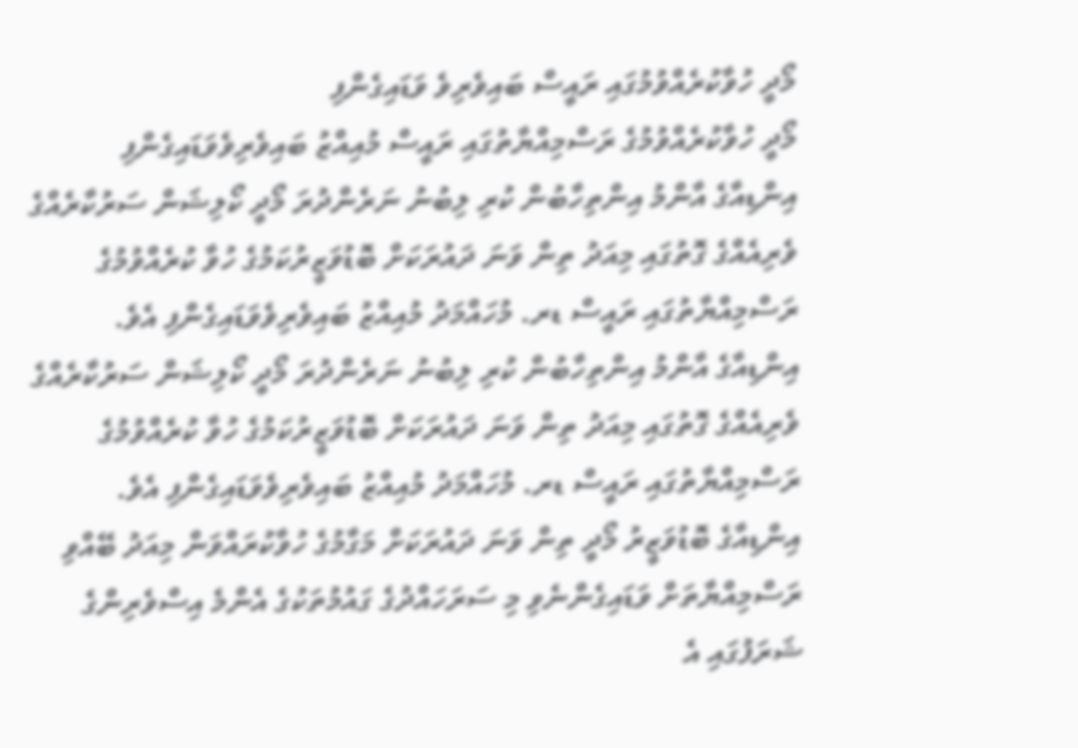މޯދީ ހުވާކުރެއްވުމުގައި ރައީސް ބައިވެރިވެ ވަޑައިގެންފި
މޯދީ ހުވާކުރެއްވުމުގެ ރަސްމިއްޔާތުގައި ރައީސް މުއިއްޒު ބައިވެރިވެވަޑައިގެންފި
އިންޑިއާގެ އާންމު އިންތިހާބުން ކުރި ލިބުނު ނަރެންދުރަ މޯދީ ކޯލިޝަން ސަރުކާރެއްގެ ވެރިއެއްގެ ގޮތުގައި މިއަދު ތިން ވަނަ ދައުރަކަށް ބޮޑުވަޒީރުކަމުގެ ހުވާ ކުރެއްވުމުގެ ރަސްމިއްޔާތުގައި ރައީސް ޑރ. މުހައްމަދު މުއިއްޒު ބައިވެރިވެވަޑައިގެންފި އެވެ.
އިންޑިއާގެ އާންމު އިންތިހާބުން ކުރި ލިބުނު ނަރެންދުރަ މޯދީ ކޯލިޝަން ސަރުކާރެއްގެ ވެރިއެއްގެ ގޮތުގައި މިއަދު ތިން ވަނަ ދައުރަކަށް ބޮޑުވަޒީރުކަމުގެ ހުވާ ކުރެއްވުމުގެ ރަސްމިއްޔާތުގައި ރައީސް ޑރ. މުހައްމަދު މުއިއްޒު ބައިވެރިވެވަޑައިގެންފި އެވެ.
އިންޑިއާގެ ބޮޑުވަޒީރު މޯދީ ތިން ވަނަ ދައުރަކަށް މަގާމުގެ ހުވާކުރައްވަން މިއަދު ބޭއްވި ރަސްމިއްޔާތަށް ވަޑައިގެންނެވި މި ސަރަހައްދުގެ ގައުމުތަކުގެ އެންމެ އިސްވެރިންގެ ޝަރަފުގައި އެ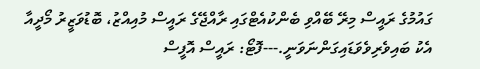ގައުމުގެ ރައީސް މިރޭ ބޭއްވި ބެންކުއެޓްގައި ރާއްޖޭގެ ރައީސް މުއިއްޒު، ބޮޑުވަޒީރު މޯދީއާ އެކު ބައިވެރިވެވަޑައިގަންނަވަނީ.---ފޮޓޯ: ރައީސް އޮފީސް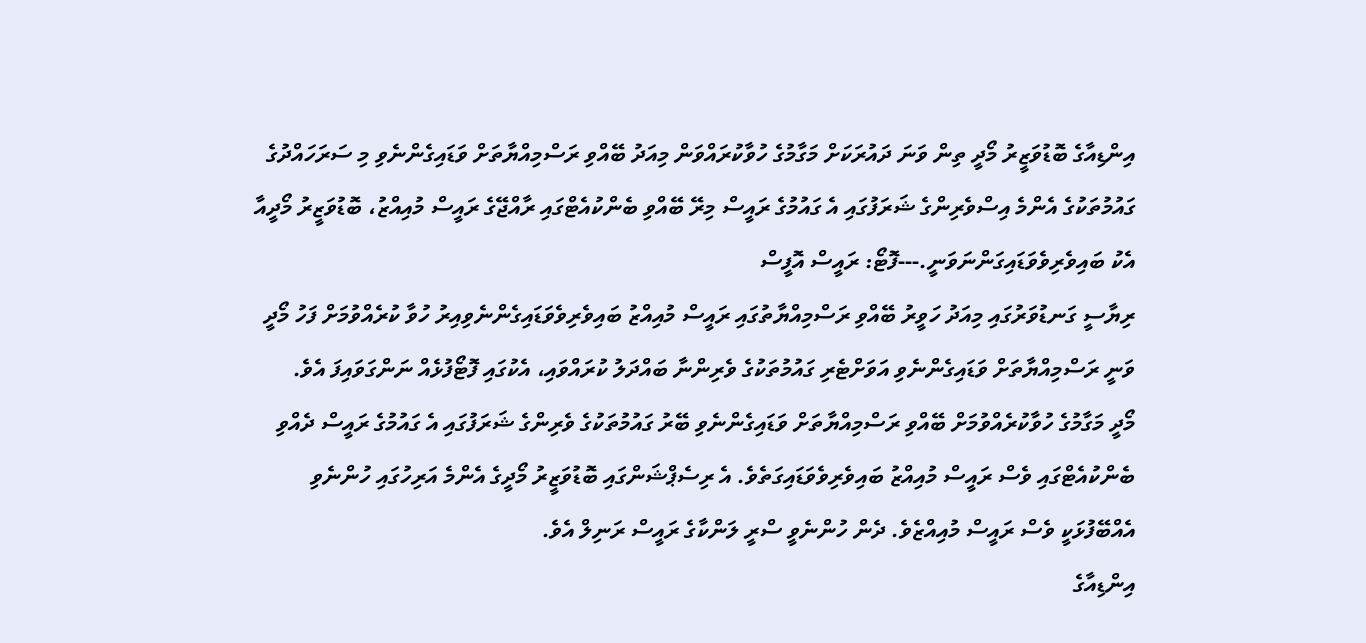އިންޑިއާގެ ބޮޑުވަޒީރު މޯދީ ތިން ވަނަ ދައުރަކަށް މަގާމުގެ ހުވާކުރައްވަން މިއަދު ބޭއްވި ރަސްމިއްޔާތަށް ވަޑައިގެންނެވި މި ސަރަހައްދުގެ ގައުމުތަކުގެ އެންމެ އިސްވެރިންގެ ޝަރަފުގައި އެ ގައުމުގެ ރައީސް މިރޭ ބޭއްވި ބެންކުއެޓްގައި ރާއްޖޭގެ ރައީސް މުއިއްޒު، ބޮޑުވަޒީރު މޯދީއާ އެކު ބައިވެރިވެވަޑައިގަންނަވަނީ.---ފޮޓޯ: ރައީސް އޮފީސް
ރިޔާސީ ގަނޑުވަރުގައި މިއަދު ހަވީރު ބޭއްވި ރަސްމިއްޔާތުގައި ރައީސް މުއިއްޒު ބައިވެރިވެވަޑައިގެންނެވިއިރު ހުވާ ކުރެއްވުމަށް ފަހު މޯދީ ވަނީ ރަސްމިއްޔާތަށް ވަޑައިގެންނެވި އަވަށްޓެރި ގައުމުތަކުގެ ވެރިންނާ ބައްދަލު ކުރައްވައި، އެކުގައި ފޮޓޯފުޅެއް ނަންގަވައިފަ އެވެ.
މޯދީ މަގާމުގެ ހުވާކުރެއްވުމަށް ބޭއްވި ރަސްމިއްޔާތަށް ވަޑައިގެންނެވި ބޭރު ގައުމުތަކުގެ ވެރިންގެ ޝަރަފުގައި އެ ގައުމުގެ ރައީސް ދެއްވި ބެންކުއެޓްގައި ވެސް ރައީސް މުއިއްޒު ބައިވެރިވެވަޑައިގަތެވެ. އެ ރިސެޕްޝަންގައި ބޮޑުވަޒީރު މޯދީގެ އެންމެ އަރިހުގައި ހުންނެވި އެއްބޭފުޅަކީ ވެސް ރައީސް މުއިއްޒެވެ. ދެން ހުންނެވީ ސްރީ ލަންކާގެ ރައީސް ރަނިލް އެވެ.
އިންޑިއާގެ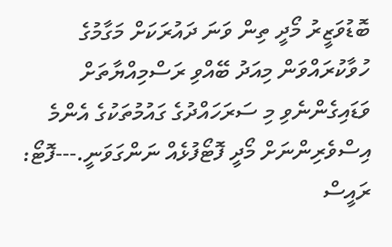ބޮޑުވަޒީރު މޯދީ ތިން ވަނަ ދައުރަކަށް މަގާމުގެ ހުވާކުރައްވަން މިއަދު ބޭއްވި ރަސްމިއްޔާތަށް ވަޑައިގެންނެވި މި ސަރަހައްދުގެ ގައުމުތަކުގެ އެންމެ އިސްވެރިންނަށް މޯދީ ފޮޓޯފުޅެއް ނަންގަވަނީ.---ފޮޓޯ: ރައީސް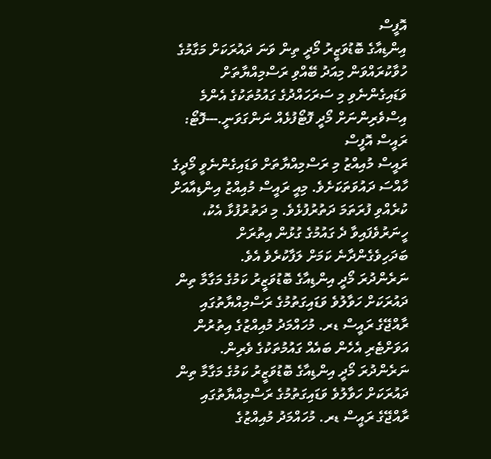އޮފީސް
އިންޑިއާގެ ބޮޑުވަޒީރު މޯދީ ތިން ވަނަ ދައުރަކަށް މަގާމުގެ ހުވާކުރައްވަން މިއަދު ބޭއްވި ރަސްމިއްޔާތަށް ވަޑައިގެންނެވި މި ސަރަހައްދުގެ ގައުމުތަކުގެ އެންމެ އިސްވެރިންނަށް މޯދީ ފޮޓޯފުޅެއް ނަންގަވަނީ.---ފޮޓޯ: ރައީސް އޮފީސް
ރައީސް މުއިއްޒު މި ރަސްމިއްޔާތަށް ވަޑައިގެންނެވީ މޯދީގެ ހާއްސަ ދައުވަތަކަށެވެ. މިއީ ރައީސް މުއިއްޒު އިންޑިއާއަށް ކުރެއްވި ފުރަތަމަ ދަތުރުފުޅެވެ. މި ދަތުރުފުޅާ އެކު، ހީނަރުވެފައިވާ ދެ ގައުމުގެ ގުޅުން އިތުރަށް ބަދަހިވެގެންދާނެ ކަމަށް ލަފާކުރެވެ އެވެ.
ނަރެންދުރަ މޯދީ އިންޑިއާގެ ބޮޑުވަޒީރު ކަމުގެ މަގާމާ ތިން ދައުރަކަށް ހަވާލުވެ ވަޑައިގަތުމުގެ ރަސްމިއްޔާތުގައި ރާއްޖޭގެ ރައީސް ޑރ. މުހައްމަދު މުއިއްޒުގެ އިތުރުން އަވަށްޓެރި އެހެން ބައެއް ގައުމުތަކުގެ ވެރިން.
ނަރެންދުރަ މޯދީ އިންޑިއާގެ ބޮޑުވަޒީރު ކަމުގެ މަގާމާ ތިން ދައުރަކަށް ހަވާލުވެ ވަޑައިގަތުމުގެ ރަސްމިއްޔާތުގައި ރާއްޖޭގެ ރައީސް ޑރ. މުހައްމަދު މުއިއްޒުގެ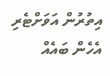އިތުރުން އަވަށްޓެރި އެހެން ބައެއް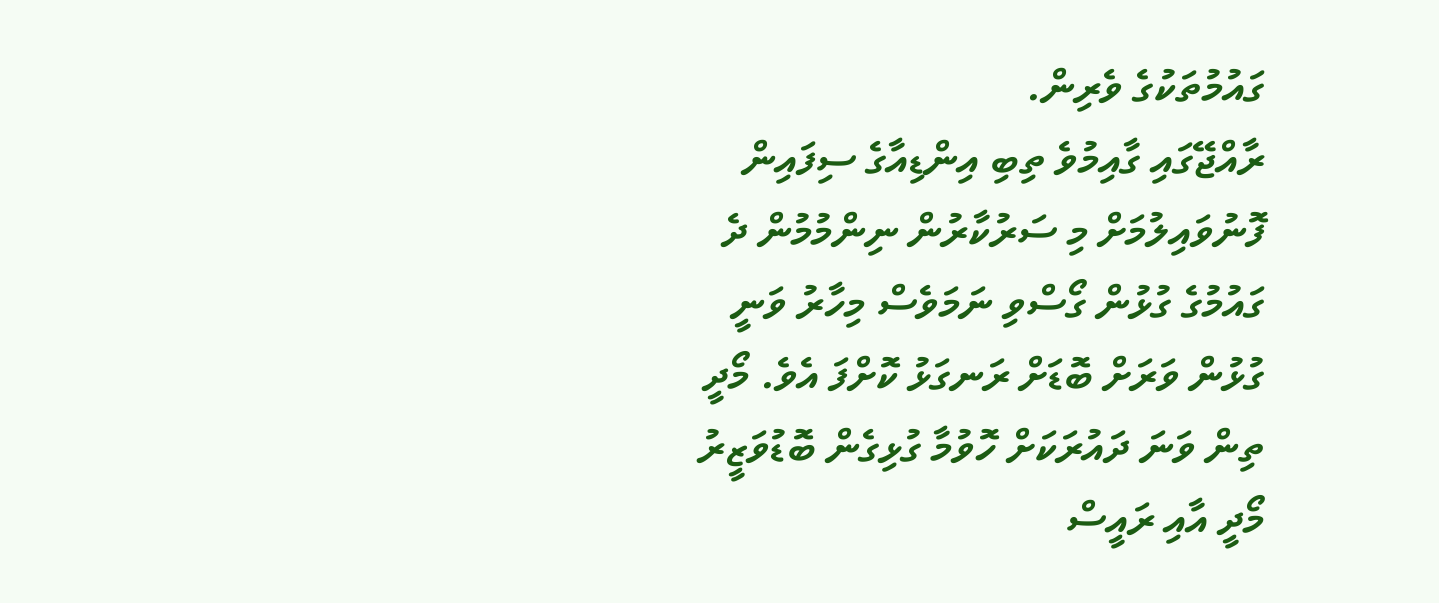ގައުމުތަކުގެ ވެރިން.
ރާއްޖޭގައި ގާއިމުވެ ތިބި އިންޑިއާގެ ސިފައިން ފޮނުވައިލުމަށް މި ސަރުކާރުން ނިންމުމުން ދެ ގައުމުގެ ގުޅުން ގޯސްވި ނަމަވެސް މިހާރު ވަނީ ގުޅުން ވަރަށް ބޮޑަށް ރަނގަޅު ކޮށްފަ އެވެ. މޯދީ ތިން ވަނަ ދައުރަކަށް ހޮވުމާ ގުޅިގެން ބޮޑުވަޒީރު މޯދީ އާއި ރައީސް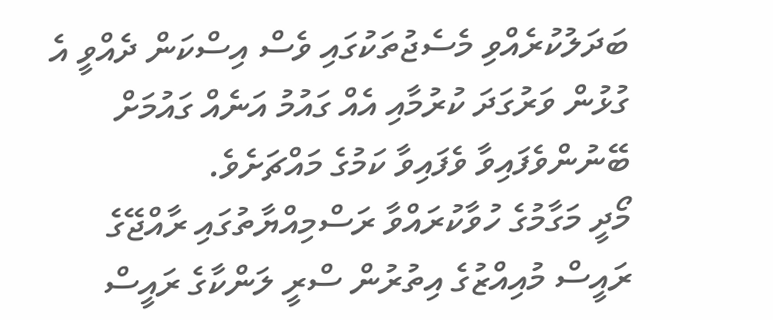ބަދަލުކުރެއްވި މެސެޖުތަކުގައި ވެސް އިސްކަން ދެއްވީ އެ ގުޅުން ވަރުގަދަ ކުރުމާއި އެއް ގައުމު އަނެއް ގައުމަށް ބޭނުންވެފައިވާ ވެފައިވާ ކަމުގެ މައްޗަށެވެ.
މޯދީ މަގާމުގެ ހުވާކުރައްވާ ރަސްމިއްޔާތުގައި ރާއްޖޭގެ ރައީސް މުއިއްޒުގެ އިތުރުން ސްރީ ލަންކާގެ ރައީސް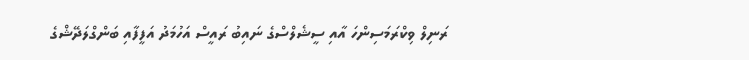ރަނިލް ވިކްރަމަސިންހަ އާއި ސީޝެލްސްގެ ނައިބު ރައީސް އަހުމަދު އަފީފާއި ބަންގްލަދޭޝްގެ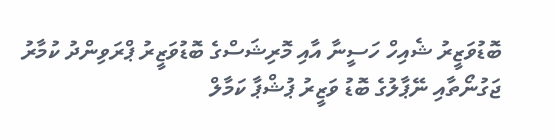ބޮޑުވަޒީރު ޝެއިހް ހަސީނާ އާއި މޮރިޝަސްގެ ބޮޑުވަޒީރު ޕްރަވިންދު ކުމާރު ޖަގުނޯތާއި ނޭޕާލުގެ ބޮޑު ވަޒީރު ޕުޝްޕާ ކަމާލް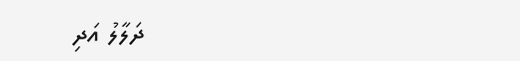ދަލާލު އަދި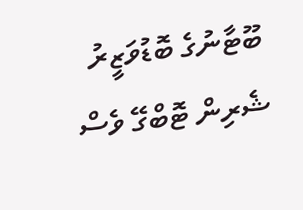ބޫޓާނުގެ ބޮޑުވަޒީރު ޝެރިން ޓޮބްގޭ ވެސް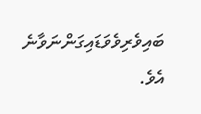ބައިވެރިވެވަޑައިގަންނަވާނެ އެވެ.